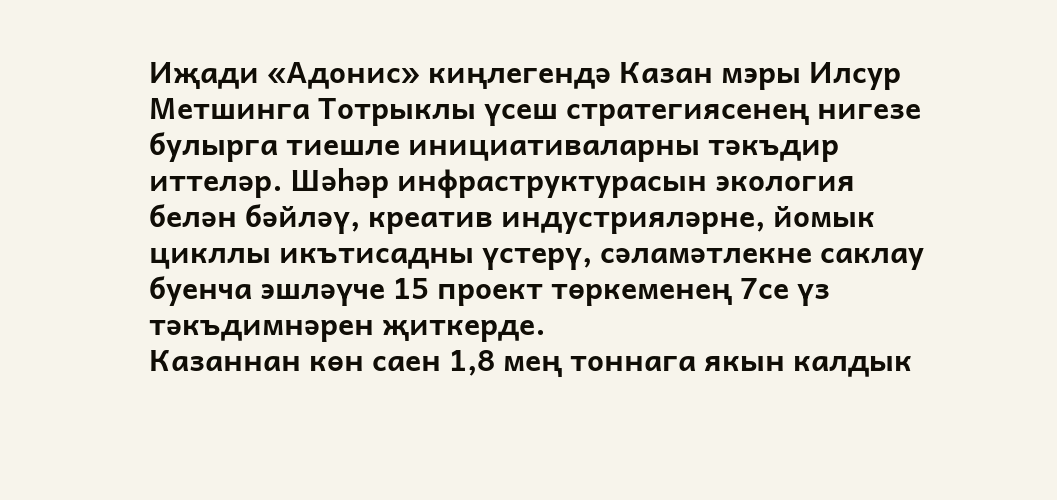Иҗади «Адонис» киңлегендә Казан мэры Илсур Метшинга Тотрыклы үсеш стратегиясенең нигезе булырга тиешле инициативаларны тәкъдир иттеләр. Шәһәр инфраструктурасын экология белән бәйләү, креатив индустрияләрне, йомык цикллы икътисадны үстерү, сәламәтлекне саклау буенча эшләүче 15 проект төркеменең 7се үз тәкъдимнәрен җиткерде.
Казаннан көн саен 1,8 мең тоннага якын калдык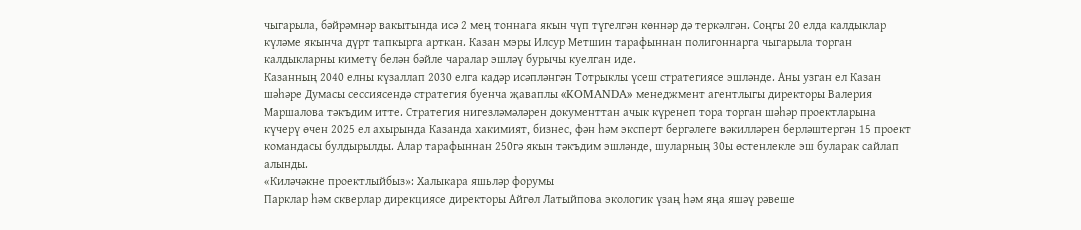чыгарыла, бәйрәмнәр вакытында исә 2 мең тоннага якын чүп түгелгән көннәр дә теркәлгән. Соңгы 20 елда калдыклар күләме якынча дүрт тапкырга арткан. Казан мэры Илсур Метшин тарафыннан полигоннарга чыгарыла торган калдыкларны киметү белән бәйле чаралар эшләү бурычы куелган иде.
Казанның 2040 елны күзаллап 2030 елга кадәр исәпләнгән Тотрыклы үсеш стратегиясе эшләнде. Аны узган ел Казан шәһәре Думасы сессиясендә стратегия буенча җаваплы «KOMANDA» менеджмент агентлыгы директоры Валерия Маршалова тәкъдим итте. Стратегия нигезләмәләрен документтан ачык күренеп тора торган шәһәр проектларына күчерү өчен 2025 ел ахырында Казанда хакимият, бизнес, фән һәм эксперт бергәлеге вәкилләрен берләштергән 15 проект командасы булдырылды. Алар тарафыннан 250гә якын тәкъдим эшләнде, шуларның 30ы өстенлекле эш буларак сайлап алынды.
«Киләчәкне проектлыйбыз»: Халыкара яшьләр форумы
Парклар һәм скверлар дирекциясе директоры Айгөл Латыйпова экологик үзаң һәм яңа яшәү рәвеше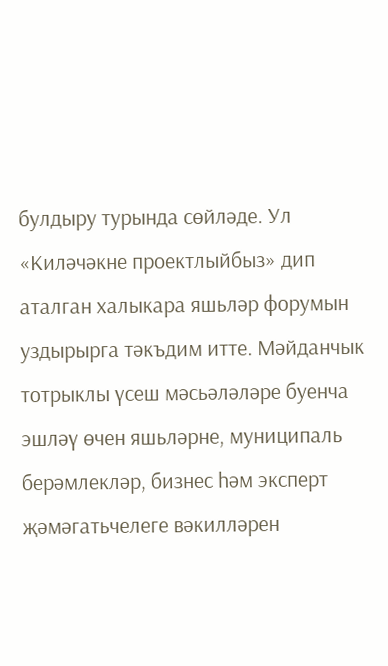булдыру турында сөйләде. Ул «Киләчәкне проектлыйбыз» дип аталган халыкара яшьләр форумын уздырырга тәкъдим итте. Мәйданчык тотрыклы үсеш мәсьәләләре буенча эшләү өчен яшьләрне, муниципаль берәмлекләр, бизнес һәм эксперт җәмәгатьчелеге вәкилләрен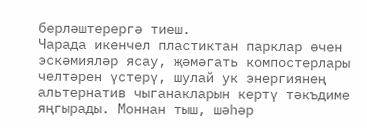берләштерергә тиеш.
Чарада икенчел пластиктан парклар өчен эскәмияләр ясау, җәмәгать компостерлары челтәрен үстерү, шулай ук энергиянең альтернатив чыганакларын кертү тәкъдиме яңгырады. Моннан тыш, шәһәр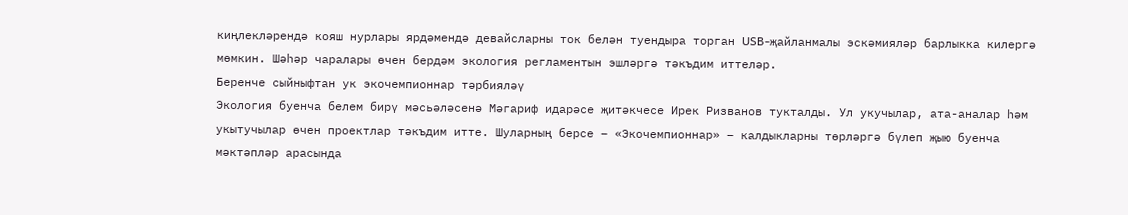киңлекләрендә кояш нурлары ярдәмендә девайсларны ток белән туендыра торган USB-җайланмалы эскәмияләр барлыкка килергә мөмкин. Шәһәр чаралары өчен бердәм экология регламентын эшләргә тәкъдим иттеләр.
Беренче сыйныфтан ук экочемпионнар тәрбияләү
Экология буенча белем бирү мәсьәләсенә Мәгариф идарәсе җитәкчесе Ирек Ризванов тукталды. Ул укучылар, ата-аналар һәм укытучылар өчен проектлар тәкъдим итте. Шуларның берсе – «Экочемпионнар» – калдыкларны төрләргә бүлеп җыю буенча мәктәпләр арасында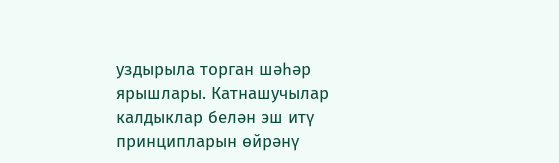уздырыла торган шәһәр ярышлары. Катнашучылар калдыклар белән эш итү принципларын өйрәнү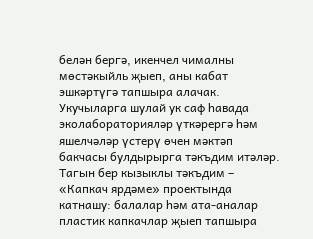белән бергә, икенчел чималны мөстәкыйль җыеп, аны кабат эшкәртүгә тапшыра алачак.
Укучыларга шулай ук саф һавада эколабораторияләр үткәрергә һәм яшелчәләр үстерү өчен мәктәп бакчасы булдырырга тәкъдим итәләр. Тагын бер кызыклы тәкъдим – «Капкач ярдәме» проектында катнашу: балалар һәм ата-аналар пластик капкачлар җыеп тапшыра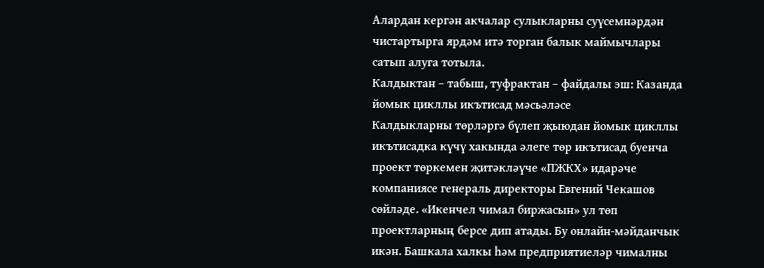Алардан кергән акчалар сулыкларны суүсемнәрдән чистартырга ярдәм итә торган балык маймычлары сатып алуга тотыла.
Калдыктан – табыш, туфрактан – файдалы эш: Казанда йомык цикллы икътисад мәсьәләсе
Калдыкларны төрләргә бүлеп җыюдан йомык цикллы икътисадка күчү хакында әлеге төр икътисад буенча проект төркемен җитәкләүче «ПЖКХ» идарәче компаниясе генераль директоры Евгений Чекашов сөйләде. «Икенчел чимал биржасын» ул төп проектларның берсе дип атады. Бу онлайн-мәйданчык икән. Башкала халкы һәм предприятиеләр чималны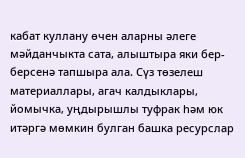кабат куллану өчен аларны әлеге мәйданчыкта сата, алыштыра яки бер-берсенә тапшыра ала. Сүз төзелеш материаллары, агач калдыклары, йомычка, уңдырышлы туфрак һәм юк итәргә мөмкин булган башка ресурслар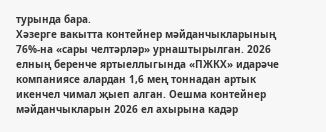турында бара.
Хәзерге вакытта контейнер мәйданчыкларының 76%-на «сары челтәрләр» урнаштырылган. 2026 елның беренче яртыеллыгында «ПЖКХ» идарәче компаниясе алардан 1,6 мең тоннадан артык икенчел чимал җыеп алган. Оешма контейнер мәйданчыкларын 2026 ел ахырына кадәр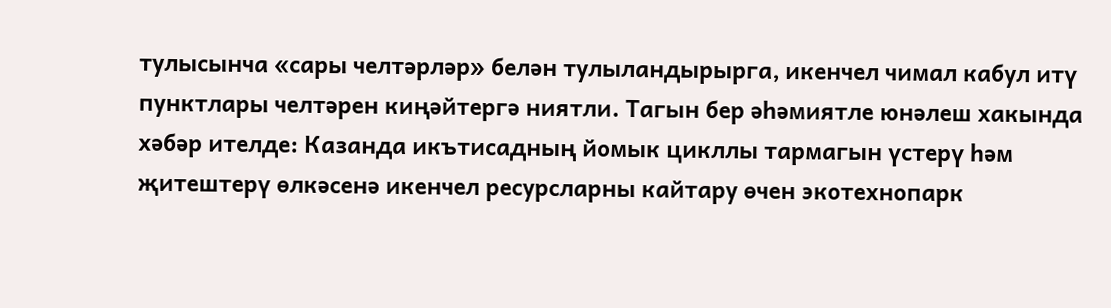тулысынча «сары челтәрләр» белән тулыландырырга, икенчел чимал кабул итү пунктлары челтәрен киңәйтергә ниятли. Тагын бер әһәмиятле юнәлеш хакында хәбәр ителде: Казанда икътисадның йомык цикллы тармагын үстерү һәм җитештерү өлкәсенә икенчел ресурсларны кайтару өчен экотехнопарк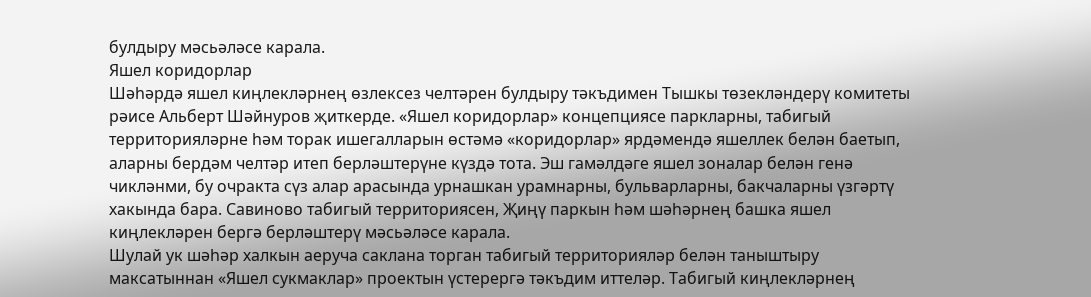булдыру мәсьәләсе карала.
Яшел коридорлар
Шәһәрдә яшел киңлекләрнең өзлексез челтәрен булдыру тәкъдимен Тышкы төзекләндерү комитеты рәисе Альберт Шәйнуров җиткерде. «Яшел коридорлар» концепциясе паркларны, табигый территорияләрне һәм торак ишегалларын өстәмә «коридорлар» ярдәмендә яшеллек белән баетып, аларны бердәм челтәр итеп берләштерүне күздә тота. Эш гамәлдәге яшел зоналар белән генә чикләнми, бу очракта сүз алар арасында урнашкан урамнарны, бульварларны, бакчаларны үзгәртү хакында бара. Савиново табигый территориясен, Җиңү паркын һәм шәһәрнең башка яшел киңлекләрен бергә берләштерү мәсьәләсе карала.
Шулай ук шәһәр халкын аеруча саклана торган табигый территорияләр белән таныштыру максатыннан «Яшел сукмаклар» проектын үстерергә тәкъдим иттеләр. Табигый киңлекләрнең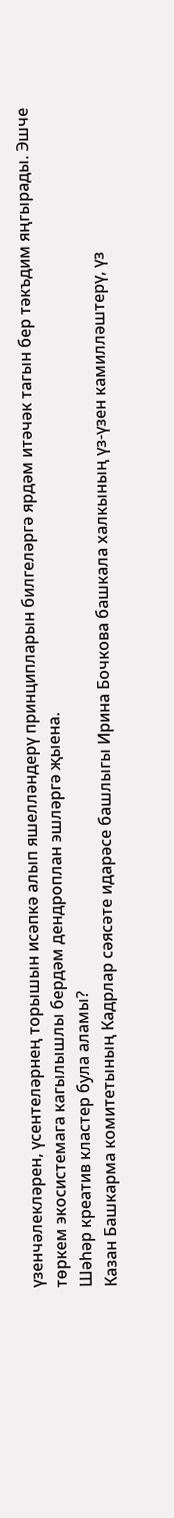үзенчәлекләрен, үсентеләрнең торышын исәпкә алып яшелләндерү принципларын билгеләргә ярдәм итәчәк тагын бер тәкъдим яңгырады. Эшче төркем экосистемага кагылышлы бердәм дендроплан эшләргә җыена.
Шәһәр креатив кластер була аламы?
Казан Башкарма комитетының Кадрлар сәясәте идарәсе башлыгы Ирина Бочкова башкала халкының үз-үзен камилләштерү, үз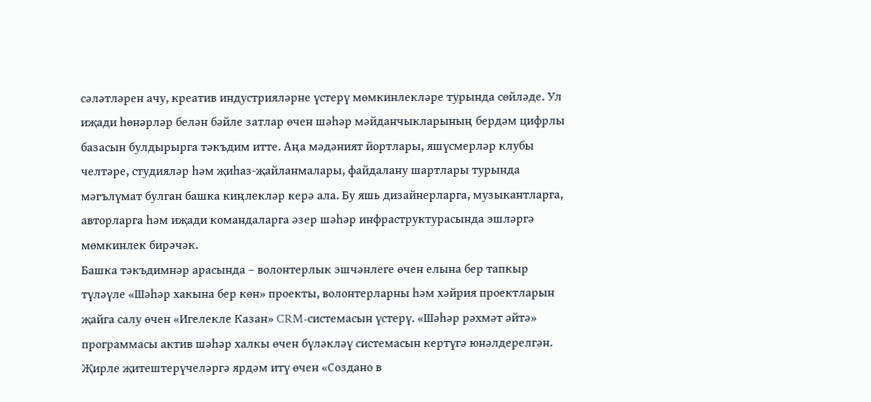сәләтләрен ачу, креатив индустрияләрне үстерү мөмкинлекләре турында сөйләде. Ул иҗади һөнәрләр белән бәйле затлар өчен шәһәр мәйданчыкларының бердәм цифрлы базасын булдырырга тәкъдим итте. Аңа мәдәният йортлары, яшүсмерләр клубы челтәре, студияләр һәм җиһаз-җайланмалары, файдалану шартлары турында мәгълүмат булган башка киңлекләр керә ала. Бу яшь дизайнерларга, музыкантларга, авторларга һәм иҗади командаларга әзер шәһәр инфраструктурасында эшләргә мөмкинлек бирәчәк.
Башка тәкъдимнәр арасында – волонтерлык эшчәнлеге өчен елына бер тапкыр түләүле «Шәһәр хакына бер көн» проекты, волонтерларны һәм хәйрия проектларын җайга салу өчен «Игелекле Казан» CRM-системасын үстерү. «Шәһәр рәхмәт әйтә» программасы актив шәһәр халкы өчен бүләкләү системасын кертүгә юнәлдерелгән.
Җирле җитештерүчеләргә ярдәм итү өчен «Создано в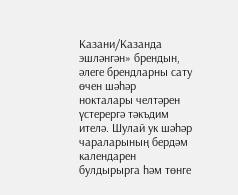Казани/Казанда эшләнгән» брендын, әлеге брендларны сату өчен шәһәр нокталары челтәрен үстерергә тәкъдим ителә. Шулай ук шәһәр чараларының бердәм календарен булдырырга һәм төнге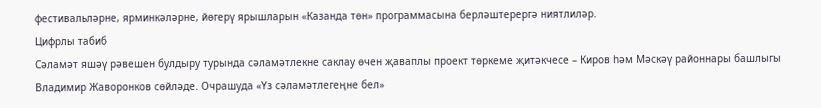фестивальләрне, ярминкәләрне, йөгерү ярышларын «Казанда төн» программасына берләштерергә ниятлиләр.
Цифрлы табиб
Сәламәт яшәү рәвешен булдыру турында сәламәтлекне саклау өчен җаваплы проект төркеме җитәкчесе – Киров һәм Мәскәү районнары башлыгы Владимир Жаворонков сөйләде. Очрашуда «Үз сәламәтлегеңне бел»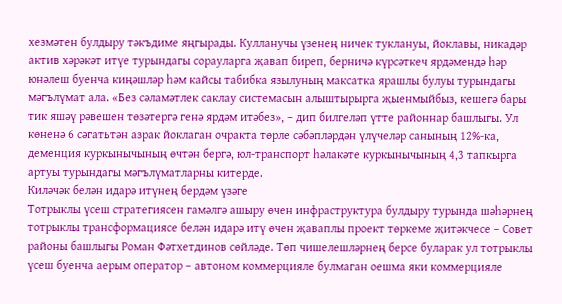хезмәтен булдыру тәкъдиме яңгырады. Кулланучы үзенең ничек туклануы, йоклавы, никадәр актив хәрәкәт итүе турындагы сорауларга җавап биреп, берничә күрсәткеч ярдәмендә һәр юнәлеш буенча киңәшләр һәм кайсы табибка язылуның максатка ярашлы булуы турындагы мәгълүмат ала. «Без сәламәтлек саклау системасын алыштырырга җыенмыйбыз, кешегә бары тик яшәү рәвешен төзәтергә генә ярдәм итәбез», – дип билгеләп үтте районнар башлыгы. Ул көненә 6 сәгатьтән азрак йоклаган очракта төрле сәбәпләрдән үлүчеләр санының 12%-ка, деменция куркынычының өчтән бергә, юл-транспорт һәлакәте куркынычының 4,3 тапкырга артуы турындагы мәгълүматларны китерде.
Киләчәк белән идарә итүнең бердәм үзәге
Тотрыклы үсеш стратегиясен гамәлгә ашыру өчен инфраструктура булдыру турында шәһәрнең тотрыклы трансформациясе белән идарә итү өчен җаваплы проект төркеме җитәкчесе – Совет районы башлыгы Роман Фәтхетдинов сөйләде. Төп чишелешләрнең берсе буларак ул тотрыклы үсеш буенча аерым оператор – автоном коммерцияле булмаган оешма яки коммерцияле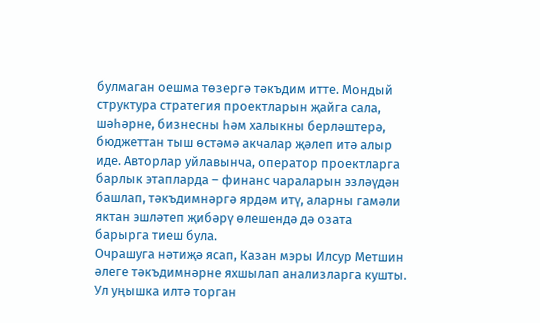булмаган оешма төзергә тәкъдим итте. Мондый структура стратегия проектларын җайга сала, шәһәрне, бизнесны һәм халыкны берләштерә, бюджеттан тыш өстәмә акчалар җәлеп итә алыр иде. Авторлар уйлавынча, оператор проектларга барлык этапларда – финанс чараларын эзләүдән башлап, тәкъдимнәргә ярдәм итү, аларны гамәли яктан эшләтеп җибәрү өлешендә дә озата барырга тиеш була.
Очрашуга нәтиҗә ясап, Казан мэры Илсур Метшин әлеге тәкъдимнәрне яхшылап анализларга кушты. Ул уңышка илтә торган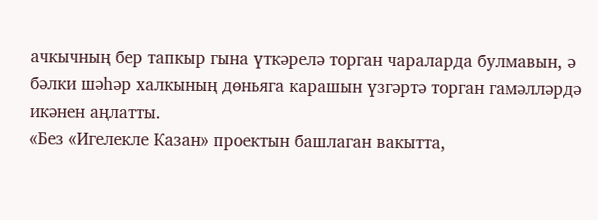ачкычның бер тапкыр гына үткәрелә торган чараларда булмавын, ә бәлки шәһәр халкының дөньяга карашын үзгәртә торган гамәлләрдә икәнен аңлатты.
«Без «Игелекле Казан» проектын башлаган вакытта,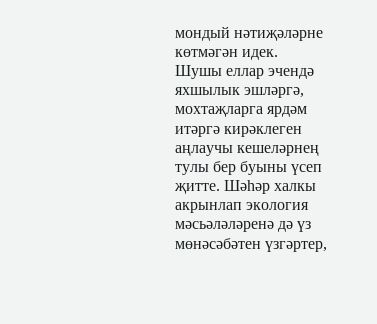мондый нәтиҗәләрне көтмәгән идек. Шушы еллар эчендә яхшылык эшләргә, мохтаҗларга ярдәм итәргә кирәклеген аңлаучы кешеләрнең тулы бер буыны үсеп җитте. Шәһәр халкы акрынлап экология мәсьәләләренә дә үз мөнәсәбәтен үзгәртер,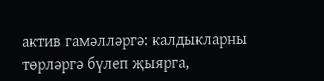актив гамәлләргә: калдыкларны төрләргә бүлеп җыярга,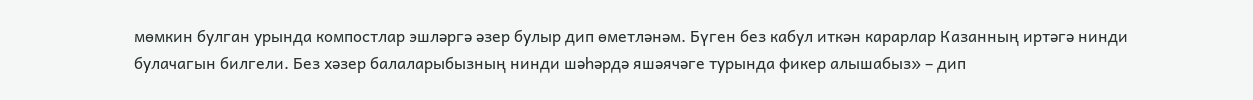мөмкин булган урында компостлар эшләргә әзер булыр дип өметләнәм. Бүген без кабул иткән карарлар Казанның иртәгә нинди булачагын билгели. Без хәзер балаларыбызның нинди шәһәрдә яшәячәге турында фикер алышабыз» – дип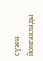сүзен йомгаклады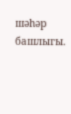шәһәр башлыгы.